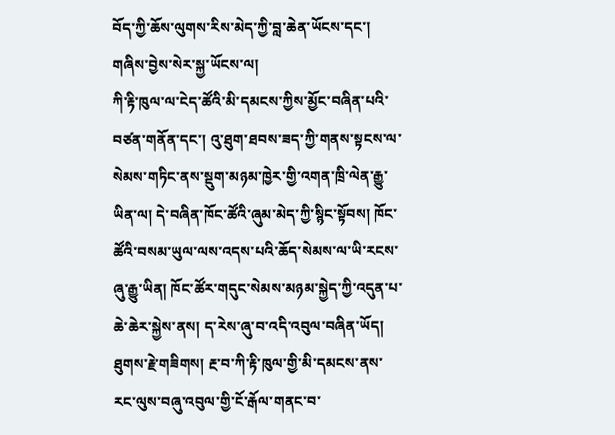བོད་ཀྱི་ཆོས་ལུགས་རིས་མེད་ཀྱི་བླ་ཆེན་ཡོངས་དང་། གཞིས་བྱེས་སེར་སྐྱ་ཡོངས་ལ།
ཀི་རྟི་ཁུལ་ལ་ངེད་ཚོའི་མི་དམངས་ཀྱིས་མྱོང་བཞིན་པའི་བཙན་གནོན་དང་། འུ་ཐུག་ཐབས་ཟད་ཀྱི་གནས་སྟངས་ལ་སེམས་གཏིང་ནས་སྡུག་མཉམ་ཁྱེར་གྱི་འགན་ཁྲི་ལེན་རྒྱུ་ཡིན་ལ། དེ་བཞིན་ཁོང་ཚོའི་ཞུམ་མེད་ཀྱི་སྙིང་སྟོབས། ཁོང་ཚོའི་བསམ་ཡུལ་ལས་འདས་པའི་ཆོད་སེམས་ལ་ཡི་རངས་ཞུ་རྒྱུ་ཡིན། ཁོང་ཚོར་གདུང་སེམས་མཉམ་སྐྱེད་ཀྱི་འདུན་པ་ཆེ་ཆེར་སྐྱེས་ནས། ད་རེས་ཞུ་བ་འདི་འབུལ་བཞིན་ཡོད།
ཐུགས་རྗེ་གཟིགས། རྔ་བ་ཀི་རྟི་ཁུལ་གྱི་མི་དམངས་ནས་རང་ལུས་བཞུ་འབུལ་གྱི་ངོ་རྒོལ་གནང་བ་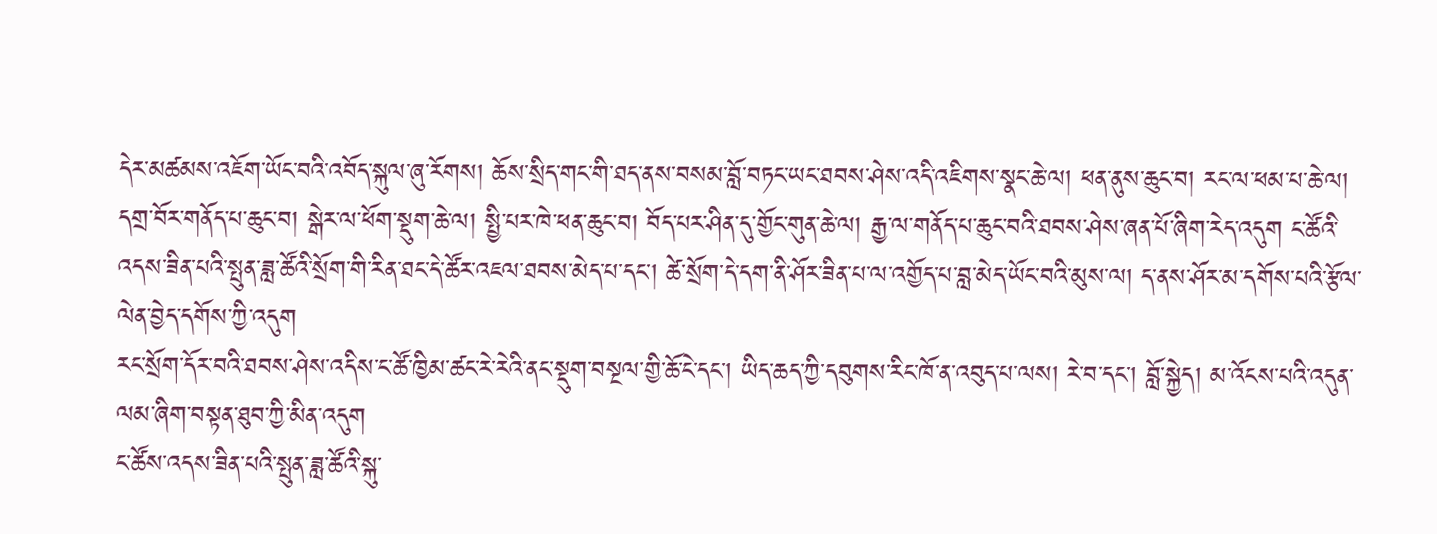དེར་མཚམས་འཇོག་ཡོང་བའི་འབོད་སྐུལ་ཞུ་རོགས། ཆོས་སྲིད་གང་གི་ཐད་ནས་བསམ་བློ་བཏང་ཡང་ཐབས་ཤེས་འདི་འཇིགས་སྣང་ཆེ་ལ། ཕན་ནུས་ཆུང་བ། རང་ལ་ཕམ་པ་ཆེ་ལ། དགྲ་བོར་གནོད་པ་ཆུང་བ། སྒེར་ལ་ཕོག་སྡུག་ཆེ་ལ། སྤྱི་པར་ཁེ་ཕན་ཆུང་བ། བོད་པར་ཤིན་དུ་གྱོང་གུན་ཆེ་ལ། རྒྱ་ལ་གནོད་པ་ཆུང་བའི་ཐབས་ཤེས་ཞན་པོ་ཞིག་རེད་འདུག ང་ཚོའི་འདས་ཟིན་པའི་སྤུན་ཟླ་ཚོའི་སྲོག་གི་རིན་ཐང་དེ་ཚོར་འཇལ་ཐབས་མེད་པ་དང་། ཚེ་སྲོག་དེ་དག་ནི་ཤོར་ཟིན་པ་ལ་འགྱོད་པ་བླ་མེད་ཡོང་བའི་མུས་ལ། ད་ནས་ཤོར་མ་དགོས་པའི་རྩོལ་ལེན་བྱེད་དགོས་ཀྱི་འདུག
རང་སྲོག་དོར་བའི་ཐབས་ཤེས་འདིས་ང་ཚོ་ཁྱིམ་ཚང་རེ་རེའི་ནང་སྡུག་བསྔལ་གྱི་ཆོ་ངེ་དང་། ཡིད་ཆད་ཀྱི་དབུགས་རིང་ཁོ་ན་འབུད་པ་ལས། རེ་བ་དང་། བློ་སྐྱེད། མ་འོངས་པའི་འདུན་ལམ་ཞིག་བསྟན་ཐུབ་ཀྱི་མིན་འདུག
ང་ཚོས་འདས་ཟིན་པའི་སྤུན་ཟླ་ཚོའི་སྐུ་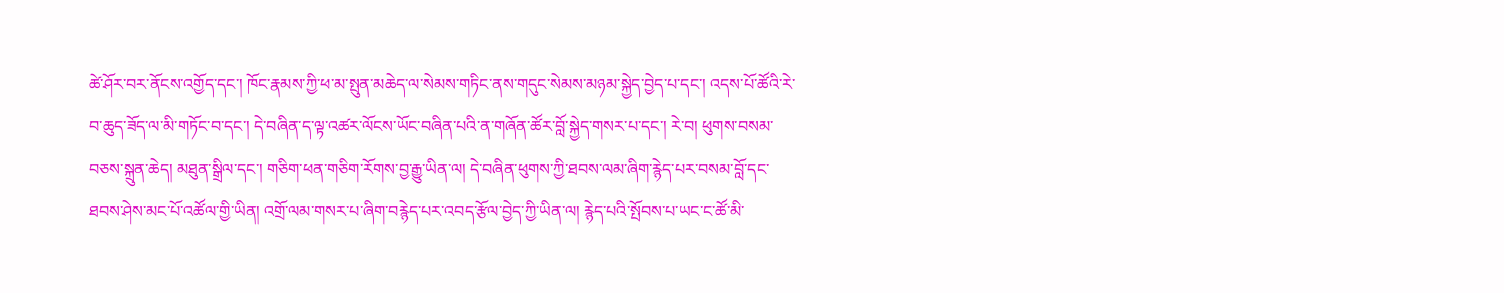ཚེ་ཤོར་བར་ནོངས་འགྱོད་དང་། ཁོང་རྣམས་ཀྱི་ཕ་མ་སྤུན་མཆེད་ལ་སེམས་གཏིང་ནས་གདུང་སེམས་མཉམ་སྐྱེད་བྱེད་པ་དང་། འདས་པོ་ཚོའི་རེ་བ་ཆུད་ཟོད་ལ་མི་གཏོང་བ་དང་། དེ་བཞིན་ད་ལྟ་འཚར་ལོངས་ཡོང་བཞིན་པའི་ན་གཞོན་ཚོར་བློ་སྐྱེད་གསར་པ་དང་། རེ་བ། ཕུགས་བསམ་བཅས་སྐྲུན་ཆེད། མཐུན་སྒྲིལ་དང་། གཅིག་ཕན་གཅིག་རོགས་བྱ་རྒྱུ་ཡིན་ལ། དེ་བཞིན་ཕུགས་ཀྱི་ཐབས་ལམ་ཞིག་རྙེད་པར་བསམ་བློ་དང་ཐབས་ཤེས་མང་པོ་འཚོལ་གྱི་ཡིན། འགྲོ་ལམ་གསར་པ་ཞིག་བརྙེད་པར་འབད་རྩོལ་བྱེད་ཀྱི་ཡིན་ལ། རྙེད་པའི་སྤོབས་པ་ཡང་ང་ཚོ་མི་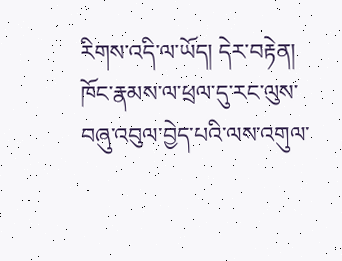རིགས་འདི་ལ་ཡོད། དེར་བརྟེན། ཁོང་རྣམས་ལ་ཕྲལ་དུ་རང་ལུས་བཞུ་འབུལ་བྱེད་པའི་ལས་འགུལ་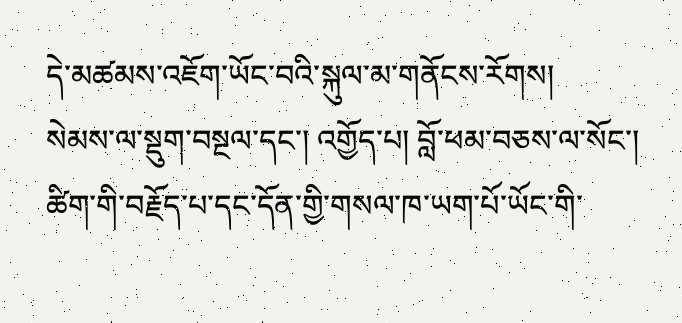དེ་མཚམས་འཇོག་ཡོང་བའི་སྐུལ་མ་གནོངས་རོགས།
སེམས་ལ་སྡུག་བསྔལ་དང་། འགྱོད་པ། བློ་ཕམ་བཅས་ལ་སོང་། ཚིག་གི་བརྗོད་པ་དང་དོན་གྱི་གསལ་ཁ་ཡག་པོ་ཡོང་གི་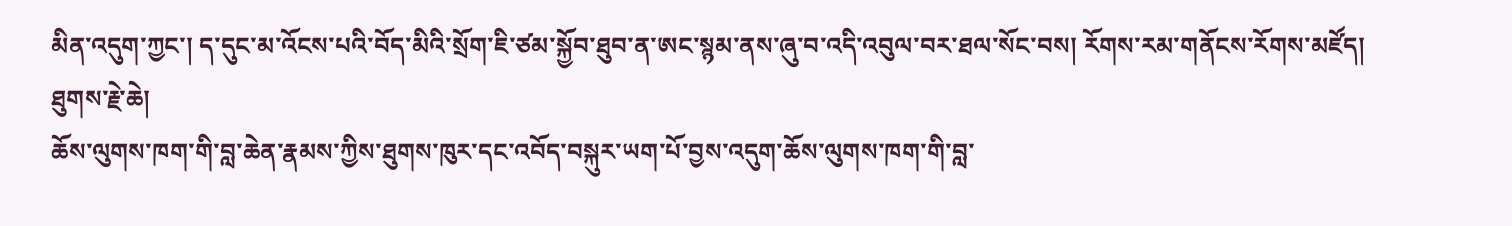མིན་འདུག་ཀྱང་། ད་དུང་མ་འོངས་པའི་བོད་མིའི་སྲོག་ཇི་ཙམ་སྐྱོབ་ཐུབ་ན་ཨང་སྙམ་ནས་ཞུ་བ་འདི་འབུལ་བར་ཐལ་སོང་བས། རོགས་རམ་གནོངས་རོགས་མཛོད།
ཐུགས་རྗེ་ཆེ།
ཆོས་ལུགས་ཁག་གི་བླ་ཆེན་རྣམས་ཀྱིས་ཐུགས་ཁུར་དང་འབོད་བསྐུར་ཡག་པོ་བྱས་འདུག་ཆོས་ལུགས་ཁག་གི་བླ་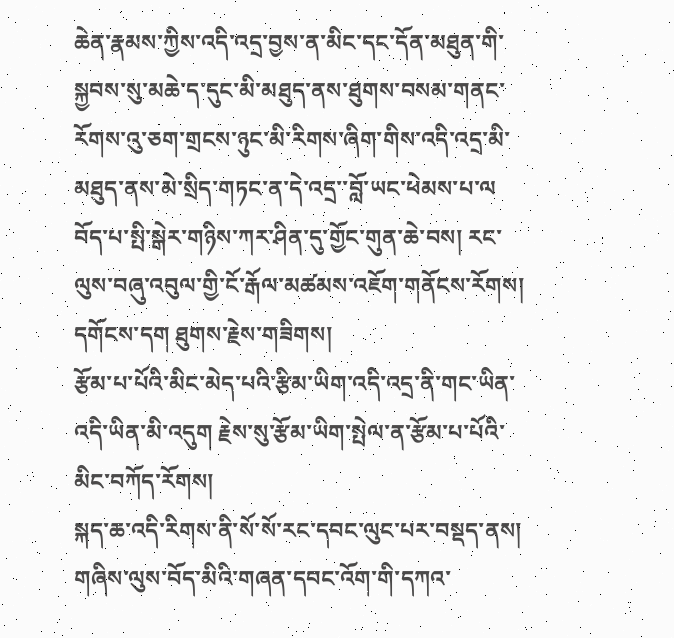ཆེན་རྣམས་ཀྱིས་འདི་འདྲ་བྱས་ན་མིང་དང་དོན་མཐུན་གི་སྐྱབས་སུ་མཆེ་ད་དུང་མི་མཐུད་ནས་ཐུགས་བསམ་གནང་རོགས་འུ་ཅག་གྲངས་ཉུང་མི་རིགས་ཞིག་གིས་འདི་འདྲ་མི་མཐུད་ནས་མེ་སྲིད་གཏང་ན་དེ་འདྲ་་བློ་ཡང་ཕེམས་པ་ལ
བོད་པ་སྤི་སྒེར་གཉིས་ཀར་ཤིན་དུ་གྱོང་གུན་ཆེ་བས། རང་ལུས་བཞུ་འབུལ་གྱི་ངོ་རྒོལ་མཚམས་འཇོག་གནོངས་རོགས། དགོངས་དག ཐུགས་རྗེས་གཟིགས།
རྩོམ་པ་པོའི་མིང་མེད་པའི་རྩིམ་ཡིག་འདི་འདྲ་ནི་གང་ཡིན་འདི་ཡིན་མི་འདུག རྗེས་སུ་རྩོམ་ཡིག་སྤེལ་ན་རྩོམ་པ་པོའི་མིང་བཀོད་རོགས།
སྐད་ཆ་འདི་རིགས་ནི་སོ་སོ་རང་དབང་ལུང་པར་བསྡད་ནས། གཞིས་ལུས་བོད་མིའི་གཞན་དབང་འོག་གི་དཀའ་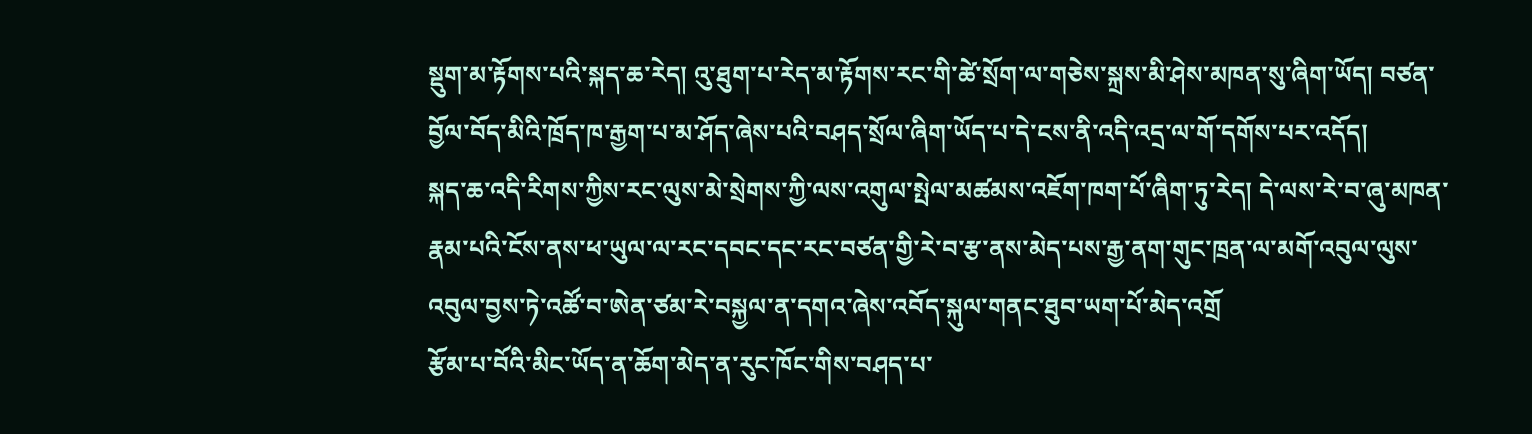སྡུག་མ་རྟོགས་པའི་སྐད་ཆ་རེད། འུ་ཐུག་པ་རེད་མ་རྟོགས་རང་གི་ཚེ་སྲོག་ལ་གཅེས་སྐྲས་མི་ཤེས་མཁན་སུ་ཞིག་ཡོད། བཙན་བྱོལ་བོད་མིའི་ཁྲོད་ཁ་རྒྱག་པ་མ་ཤོད་ཞེས་པའི་བཤད་སྲོལ་ཞིག་ཡོད་པ་དེ་ངས་ནི་འདི་འདྲ་ལ་གོ་དགོས་པར་འདོད།
སྐད་ཆ་འདི་རིགས་ཀྱིས་རང་ལུས་མེ་སྲེགས་ཀྱི་ལས་འགུལ་སྤེལ་མཚམས་འཇོག་ཁག་པོ་ཞིག་ཏུ་རེད། དེ་ལས་རེ་བ་ཞུ་མཁན་རྣམ་པའི་ངོས་ནས་ཕ་ཡུལ་ལ་རང་དབང་དང་རང་བཙན་གྱི་རེ་བ་རྩ་ནས་མེད་པས་རྒྱ་ནག་གུང་ཁྲན་ལ་མགོ་འབུལ་ལུས་འབུལ་བྱས་ཏེ་འཚོ་བ་ཨེན་ཙམ་རེ་བསྐྱལ་ན་དགའ་ཞེས་འབོད་སྐུལ་གནང་ཐུབ་ཡག་པོ་མེད་འགྲོ
རྩོམ་པ་བོའི་མིང་ཡོད་ན་ཆོག་མེད་ན་རུང་ཁོང་གིས་བཤད་པ་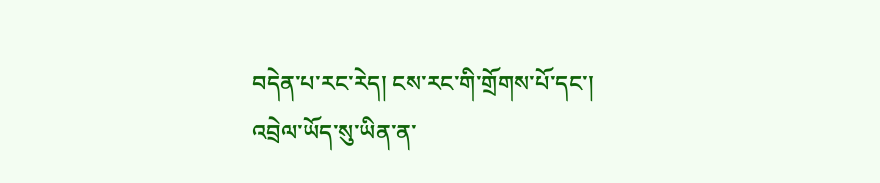བདེན་པ་རང་རེད། ངས་རང་གི་གྲོགས་པོ་དང་།
འབྲེལ་ཡོད་སུ་ཡིན་ན་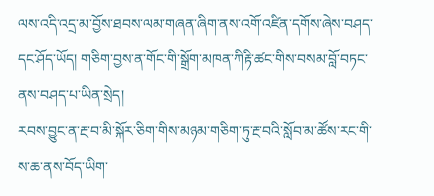ལས་འདི་འདྲ་མ་བྱོས་ཐབས་ལམ་གཞན་ཞིག་ནས་འགོ་འཛིན་དགོས་ཞེས་བཤད་དང་ཤོད་ཡོད། གཅིག་བྱས་ན་གོང་གི་སྒྲོག་མཁན་ཀིརྟི་ཚང་གིས་བསམ་བློ་བཏང་ནས་བཤད་པ་ཡིན་སྲེད།
རབས་བྱུང་ན་རྔ་བ་མི་སྐོར་ཅིག་གིས་མཉམ་གཅིག་ཏུ་རྔ་བའི་སློབ་མ་ཚོས་རང་གི་ས་ཆ་ནས་བོད་ཡིག་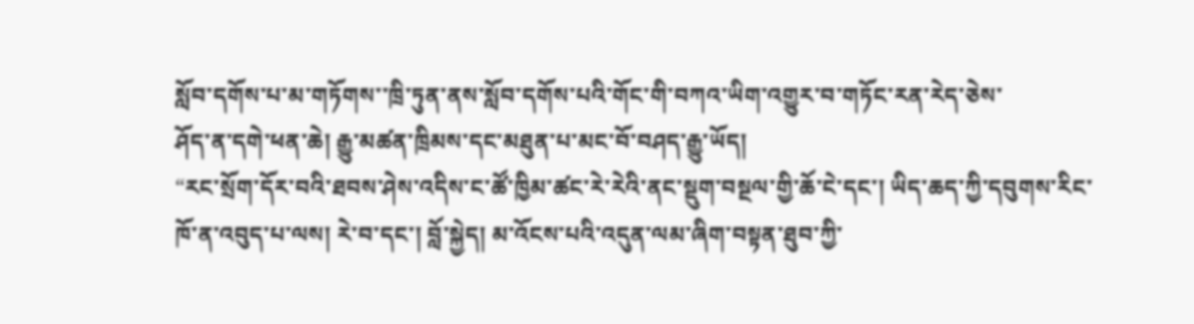སློབ་དགོས་པ་མ་གཏོགས་་ཁྲི་ཏུན་ནས་སློབ་དགོས་པའི་གོང་གི་བཀའ་ཡིག་འགྱུར་བ་གཏོང་རན་རེད་ཅེས་
ཤོད་ན་དགེ་ཕན་ཆེ། རྒྱུ་མཚན་ཁྲིམས་དང་མཐུན་པ་མང་བོ་བཤད་རྒྱུ་ཡོད།
“རང་སྲོག་དོར་བའི་ཐབས་ཤེས་འདིས་ང་ཚོ་ཁྱིམ་ཚང་རེ་རེའི་ནང་སྡུག་བསྔལ་གྱི་ཆོ་ངེ་དང་། ཡིད་ཆད་ཀྱི་དབུགས་རིང་ཁོ་ན་འབུད་པ་ལས། རེ་བ་དང་། བློ་སྐྱེད། མ་འོངས་པའི་འདུན་ལམ་ཞིག་བསྟན་ཐུབ་ཀྱི་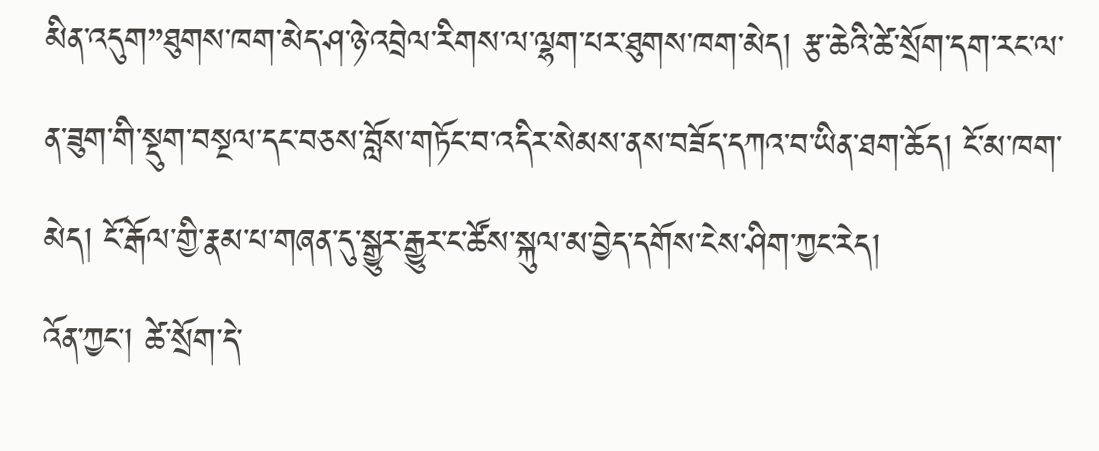མིན་འདུག”ཐུགས་ཁག་མེད་ཤ་ཉེ་འབྲེལ་རིགས་ལ་ལྷག་པར་ཐུགས་ཁག་མེད། རྩ་ཆེའི་ཚེ་སྲོག་དག་རང་ལ་ན་ཟུག་གི་སྡུག་བསྔལ་དང་བཅས་བློས་གཏོང་བ་འདིར་སེམས་ནས་བཟོད་དཀའ་བ་ཡིན་ཐག་ཆོད། ངོ་མ་ཁག་མེད། ངོ་རྒོལ་གྱི་རྣམ་པ་གཞན་དུ་སྒྱུར་རྒྱུར་ང་ཚོས་སྐུལ་མ་བྱེད་དགོས་ངེས་ཤིག་ཀྱང་རེད།
འོན་ཀྱང། ཚེ་སྲོག་དེ་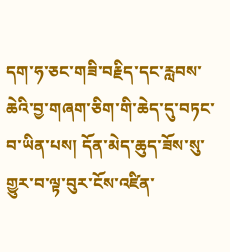དག་ཧ་ཅང་གཟི་བརྗིད་དང་རླབས་ཆེའི་བྱ་གཞག་ཅིག་གི་ཆེད་དུ་བཏང་བ་ཡིན་པས། དོན་མེད་ཆུད་ཟོས་སུ་གྱུར་བ་ལྟ་བུར་ངོས་འཛིན་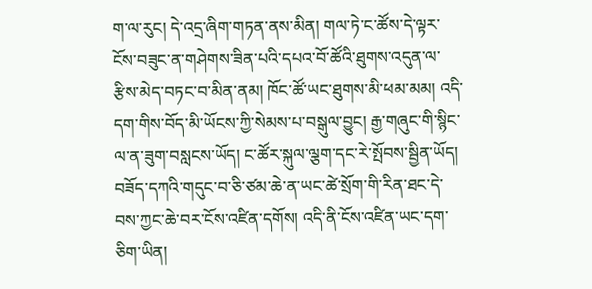ག་ལ་རུང། དེ་འདྲ་ཞིག་གཏན་ནས་མིན། གལ་ཏེ་ང་ཚོས་དེ་ལྟར་ངོས་བཟུང་ན་གཤེགས་ཟིན་པའི་དཔའ་བོ་ཚོའི་ཐུགས་འདུན་ལ་རྩིས་མེད་བཏང་བ་མིན་ནམ། ཁོང་ཚོ་ཡང་ཐུགས་མི་ཕམ་མམ། འདི་དག་གིས་བོད་མི་ཡོངས་ཀྱི་སེམས་པ་བསྒུལ་བྱུང། རྒྱ་གཞུང་གི་སྙིང་ལ་ན་ཟུག་བསླངས་ཡོད། ང་ཚོར་སྐུལ་ལྕག་དང་རེ་སྤོབས་སྦྱིན་ཡོད། བཟོད་དཀའི་གདུང་བ་ཅི་ཙམ་ཆེ་ན་ཡང་ཚེ་སྲོག་གི་རིན་ཐང་དེ་བས་ཀྱང་ཆེ་བར་ངོས་འཛིན་དགོས། འདི་ནི་ངོས་འཛིན་ཡང་དག་ཅིག་ཡིན།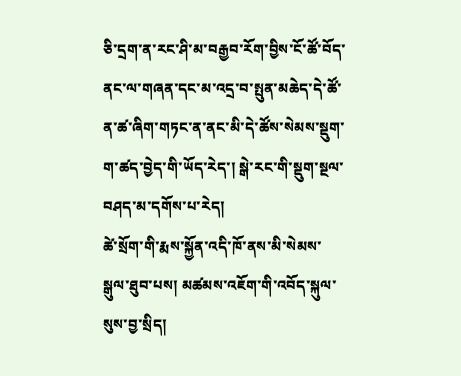ཅི་དྲག་ན་རང་ཤི་མ་བརྒྱབ་རོག་བྱིས་ངོ་ཚོ་བོད་ནང་ལ་གཞན་དང་མ་འདྲ་བ་སྤུན་མཆེད་དེ་ཚོ་ན་ཚ་ཞིག་གཏང་ན་ནང་མི་དེ་ཚོས་སེམས་སྡུག་ག་ཚད་བྱེད་གི་ཡོད་རེད་། སྒེ་རང་གི་སྡུག་སྔལ་བཤད་མ་དགོས་པ་རེད།
ཚེ་སྲོག་གི་རྨས་སྐྱོན་འདི་ཁོ་ནས་མི་སེམས་སྒུལ་ཐུབ་པས། མཚམས་འཇོག་གི་འབོད་སྐུལ་སུས་བྱ་སྲིད།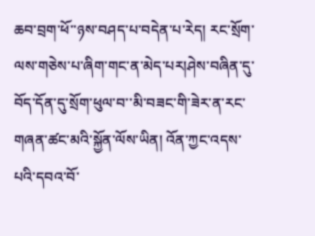ཆབ་བྲག་ཕོ་་ཉས་བཤད་པ་བདེན་པ་རེད། རང་སྲོག་ལས་གཅེས་པ་ཞིག་གང་ན་མེད་པར།ཤེས་བཞིན་དུ་
བོད་དོན་དུ་སྲོག་ཕུལ་བ་་མི་བཟང་གི་ཟེར་ན་རང་གཞན་ཚང་མའི་སྐྱོན་ལོས་ཡིན། འོན་ཀྱང་འདས་པའི་དབའ་བོ་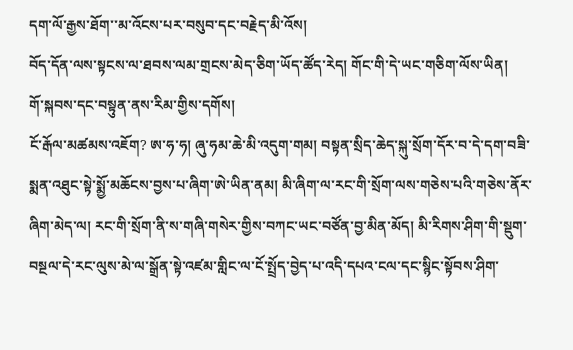དག་ལོ་རྒྱས་ཐོག་་མ་འོངས་པར་བསུབ་དང་བརྗེད་མི་འོས།
བོད་དོན་ལས་སྟངས་ལ་ཐབས་ལམ་གྲངས་མེད་ཅིག་ཡོད་ཚོད་རེད། གོང་གི་དེ་ཡང་གཅིག་ལོས་ཡིན།
གོ་སྐབས་དང་བསྟུན་ནས་རིམ་གྱིས་དགོས།
ངོ་རྒོལ་མཚམས་འཇོག? ཨ་ཧ་ཧ། ཞུ་ཧམ་ཆེ་མི་འདུག་གམ། བསྟན་སྲིད་ཆེད་སྐུ་སྲོག་དོར་བ་དེ་དག་བཟི་སྨན་འཐུང་སྟེ་སྨྱོ་མཆོངས་བྱས་པ་ཞིག་ཨེ་ཡིན་ནམ། མི་ཞིག་ལ་རང་གི་སྲོག་ལས་གཅེས་པའི་གཅེས་ནོར་ཞིག་མེད་ལ། རང་གི་སྲོག་ནི་ས་གཞི་གསེར་གྱིས་བཀང་ཡང་བཙོན་བྱ་མིན་མོད། མི་རིགས་ཤིག་གི་སྡུག་བསྔལ་དེ་རང་ལུས་མེ་ལ་སྒྲོན་སྟེ་འཛམ་གླིང་ལ་ངོ་སྤྲོད་བྱེད་པ་འདི་དཔའ་ངལ་དང་སྙིང་སྟོབས་ཤིག་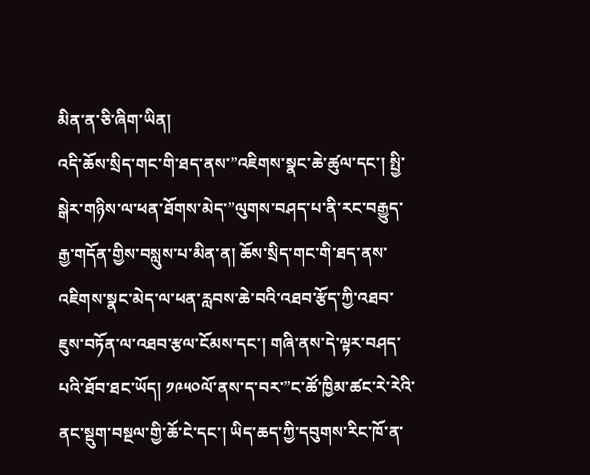མིན་ན་ཅི་ཞིག་ཡིན།
འདི་ཆོས་སྲིད་གང་གི་ཐད་ནས་”འཇིགས་སྣང་ཆེ་ཚུལ་དང་། སྤྱི་སྒེར་གཉིས་ལ་ཕན་ཐོགས་མེད་”ལུགས་བཤད་པ་ནི་རང་བརྒྱུད་རྒྱ་གདོན་གྱིས་བསླུས་པ་མིན་ན། ཆོས་སྲིད་གང་གི་ཐད་ནས་འཇིགས་སྣང་མེད་ལ་ཕན་རླབས་ཆེ་བའི་འཐབ་རྩོད་ཀྱི་འཐབ་ཇུས་བཏོན་ལ་འཐབ་རྩལ་ངོམས་དང་། གཞི་ནས་དེ་ལྟར་བཤད་པའི་ཐོབ་ཐང་ཡོད། ༡༩༥༠ལོ་ནས་ད་བར་”ང་ཚོ་ཁྱིམ་ཚང་རེ་རེའི་ནང་སྡུག་བསྔལ་གྱི་ཆོ་ངེ་དང་། ཡིད་ཆད་ཀྱི་དབུགས་རིང་ཁོ་ན་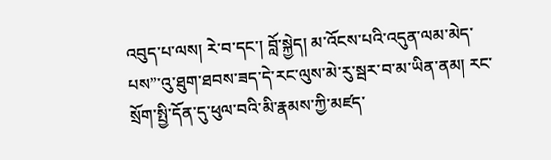འབུད་པ་ལས། རེ་བ་དང་། བློ་སྐྱེད། མ་འོངས་པའི་འདུན་ལམ་མེད་པས”་འུ་ཐུག་ཐབས་ཟད་དེ་རང་ལུས་མེ་རུ་སྦར་བ་མ་ཡིན་ནམ། རང་སྲོག་སྤྱི་དོན་དུ་ཕུལ་བའི་མི་རྣམས་ཀྱི་མཛད་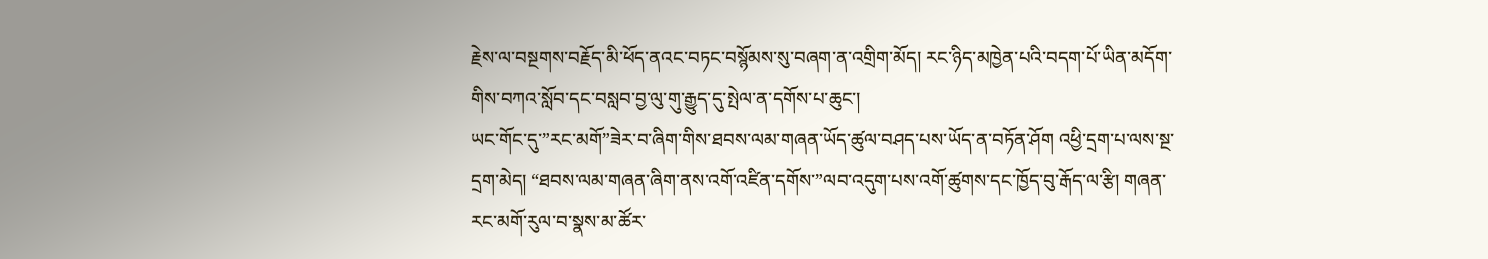རྗེས་ལ་བསྔགས་བརྗོད་མི་ཕོད་ནའང་བཏང་བསྙོམས་སུ་བཞག་ན་འགྲིག་མོད། རང་ཉིད་མཁྱེན་པའི་བདག་པོ་ཡིན་མདོག་གིས་བཀའ་སློབ་དང་བསླབ་བྱ་ལུ་གུ་རྒྱུད་དུ་སྤེལ་ན་དགོས་པ་ཆུང་།
ཡང་གོང་དུ་”རང་མགོ”ཟེར་བ་ཞིག་གིས་ཐབས་ལམ་གཞན་ཡོད་ཚུལ་བཤད་པས་ཡོད་ན་བཏོན་ཤོག འཕྱི་དྲག་པ་ལས་སྔ་དྲག་མེད། “ཐབས་ལམ་གཞན་ཞིག་ནས་འགོ་འཛིན་དགོས་”ལབ་འདུག་པས་འགོ་ཚུགས་དང་ཁྱོད་བུ་རྒོད་ལ་རྩི། གཞན་རང་མགོ་རུལ་བ་སྣས་མ་ཚོར་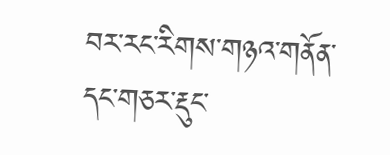བར་རང་རིགས་གཉའ་གནོན་དང་གཅར་རྡུང་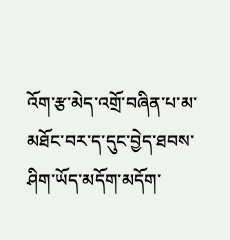འོག་རྩ་མེད་འགྲོ་བཞིན་པ་མ་མཐོང་བར་ད་དུང་བྱེད་ཐབས་ཤིག་ཡོད་མདོག་མདོག་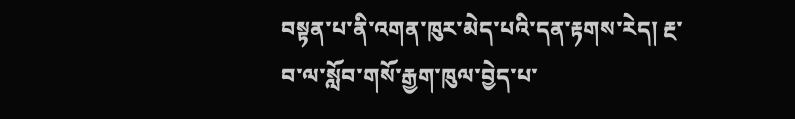བསྟན་པ་ནི་འགན་ཁུར་མེད་པའི་དན་རྟགས་རེད། རྔ་བ་ལ་སློབ་གསོ་རྒྱག་ཁུལ་བྱེད་པ་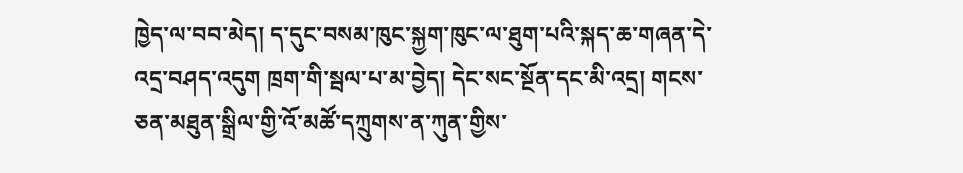ཁྱེད་ལ་བབ་མེད། ད་དུང་བསམ་ཁུང་སྐྱག་ཁུང་ལ་ཐུག་པའི་སྐད་ཆ་གཞན་དེ་འདྲ་བཤད་འདུག ཁྲག་གི་སྦལ་པ་མ་བྱེད། དེང་སང་སྔོན་དང་མི་འདྲ། གངས་ཅན་མཐུན་སྒྲིལ་གྱི་འོ་མཚོ་དཀྲུགས་ན་ཀུན་གྱིས་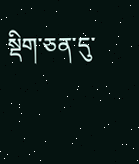སྡིག་ཅན་དུ་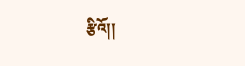རྩིའོ།།